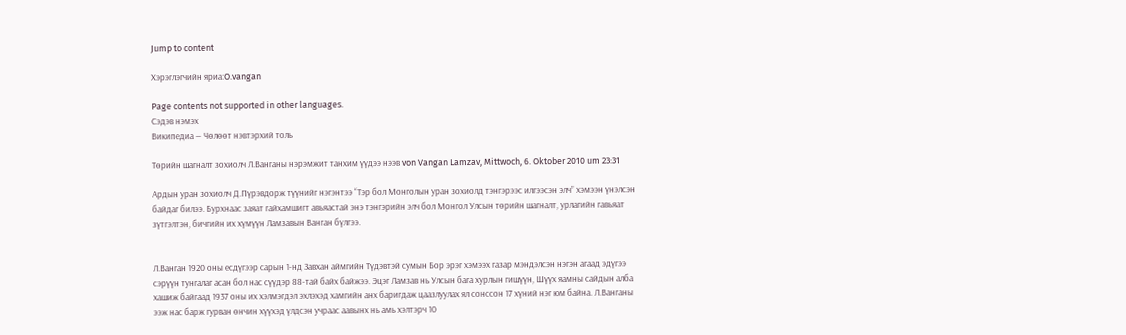Jump to content

Хэрэглэгчийн яриа:O.vangan

Page contents not supported in other languages.
Сэдэв нэмэх
Википедиа — Чөлөөт нэвтэрхий толь

Төрийн шагналт зохиолч Л.Ванганы нэрэмжит танхим үүдээ нээв von Vangan Lamzav, Mittwoch, 6. Oktober 2010 um 23:31

Ардын уран зохиолч Д.Пүрэвдорж түүнийг нэгэнтээ “Тэр бол Монголын уран зохиолд тэнгэрээс илгээсэн элч” хэмээн үнэлсэн байдаг билээ. Бурхнаас заяат гайхамшигт авьяастай энэ тэнгэрийн элч бол Монгол Улсын төрийн шагналт, урлагийн гавьяат зүтгэлтэн, бичгийн их хүмүүн Ламзавын Ванган бүлгээ.


Л.Ванган 1920 оны есдүгээр сарын 1-нд Завхан аймгийн Түдэвтэй сумын Бор эрэг хэмээх газар мэндэлсэн нэгэн агаад эдүгээ сэрүүн тунгалаг асан бол нас сүүдэр 88-тай байх байжээ. Эцэг Ламзав нь Улсын бага хурлын гишүүн, Шүүх яамны сайдын алба хашиж байгаад 1937 оны их хэлмэгдэл эхлэхэд хамгийн анх баригдаж цаазлуулах ял сонссон 17 хүний нэг юм байна. Л.Ванганы ээж нас барж гурван өнчин хүүхэд үлдсэн учраас аавынх нь амь хэлтэрч 10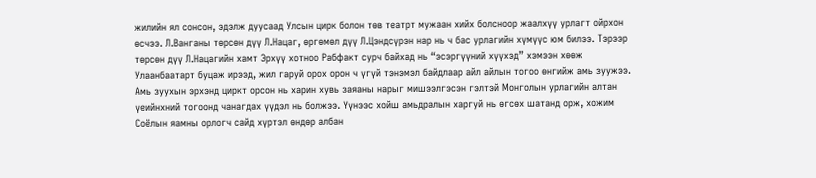жилийн ял сонсон, эдэлж дуусаад Улсын цирк болон төв театрт мужаан хийх болсноор жаалхүү урлагт ойрхон өсчээ. Л.Ванганы төрсөн дүү Л.Нацаг, өргөмөл дүү Л.Цэндсүрэн нар нь ч бас урлагийн хүмүүс юм билээ. Тэрээр төрсөн дүү Л.Нацагийн хамт Эрхүү хотноо Рабфакт сурч байхад нь “эсэргүүний хүүхэд” хэмээн хөөж Улаанбаатарт буцаж ирээд, жил гаруй орох орон ч үгүй тэнэмэл байдлаар айл айлын тогоо өнгийж амь зуужээ. Амь зуухын эрхэнд циркт орсон нь харин хувь заяаны нарыг мишээлгэсэн гэлтэй Монголын урлагийн алтан үеийнхний тогоонд чанагдах үүдэл нь болжээ. Үүнээс хойш амьдралын харгуй нь өгсөх шатанд орж, хожим Соёлын яамны орлогч сайд хүртэл өндөр албан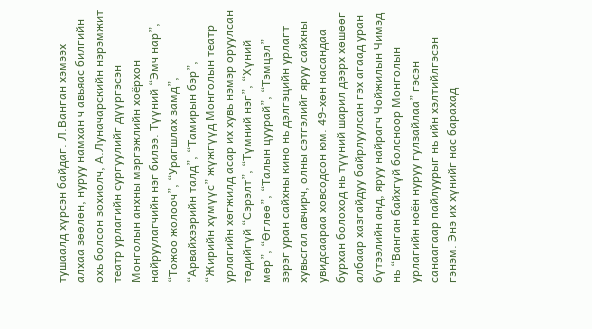тушаалд хүрсэн байдаг. Л.Ванган хэмээх алхаа зөөлөн, нуруу намхан ч авьяас билгийн охь болсон зохиолч, А.Луначарскийн нэрэмжит театр урлагийн сургуулийг дүүргэсэн Монголын анхны мэргэжлийн хоёрхон найруулагчийн нэг билээ. Түүний “Эмч нар”, “Тожоо жолооч”, “Урагшлах замд”, “Арвайхээрийн талд”, “Тамирын бэр”, “Жирийн хүмүүс” жүжгүүд Монголын театр урлагийн хөгжилд асар их хувь нэмэр оруулсан төдийгүй “Сэрэлт”, “Түмний нэг”, “Хүний мөр”, “Өглөө”, “Талын цуурай”, “Тэмцэл” зэрэг уран сайхны кино нь дэлгэцийн урлагт хувьсгал авчирч, олны сэтгэлийг яруу сайхны увидсаараа ховсодсон юм. 49-хөн насандаа бурхан болоход нь түүний шарил дээрх хөшөөг албаар хазгайдуу байрлуулсан гэх агаад уран бүтээлийн анд, яруу найрагч Чойжилын Чимэд нь “Ванган байхгүй болсноор Монголын урлагийн ноён нуруу гулзайлаа” гэсэн санаагаар пайлуурыг нь ийн хэлтийлгэсэн гэнэм. Энэ их хүнийг нас барахад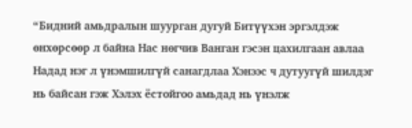“Бидний амьдралын шуурган дугуй Битүүхэн эргэлдэж өнхөрсөөр л байна Нас нөгчив Ванган гэсэн цахилгаан авлаа Надад нэг л үнэмшилгүй санагдлаа Хэнээс ч дутуугүй шилдэг нь байсан гэж Хэлэх ёстойгоо амьдад нь үнэлж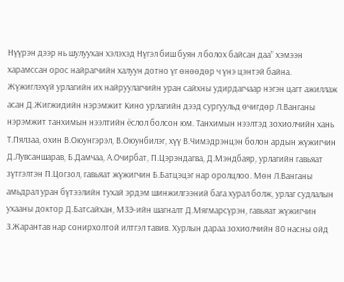Нүүрэн дээр нь шулуухан хэлэхэд Нүгэл биш буян л болох байсан даа” хэмээн харамссан орос найрагчийн халуун дотно үг өнөөдөр ч үнэ цэнтэй байна. Жүжиглэхүй урлагийн их найруулагчийн уран сайхны удирдагчаар нэгэн цагт ажиллаж асан Д.Жигжидийн нэрэмжит Кино урлагийн дээд сургуульд өчигдөр Л.Ванганы нэрэмжит танхимын нээлтийн ёслол болсон юм. Танхимын нээлтэд зохиолчийн хань Т.Пялзаа, охин В.Оюунгэрэл, В.Оюунбилэг, хүү В.Чимэдрэнцэн болон ардын жүжигчин Д.Лувсаншарав, Б.Дамчаа, А.Очирбат, П.Цэрэндагва, Д.Мэндбаяр, урлагийн гавьяат зүтгэлтэн П.Цогзол, гавьяат жүжигчин Б.Батцэцэг нар оролцлоо. Мөн Л.Ванганы амьдрал уран бүтээлийн тухай эрдэм шинжилгээний бага хурал болж, урлаг судлалын ухааны доктор Д.Батсайхан, МЗЭ-ийн шагналт Д.Мягмарсүрэн, гавьяат жүжигчин З.Жарантав нар сонирхолтой илтгэл тавив. Хурлын дараа зохиолчийн 80 насны ойд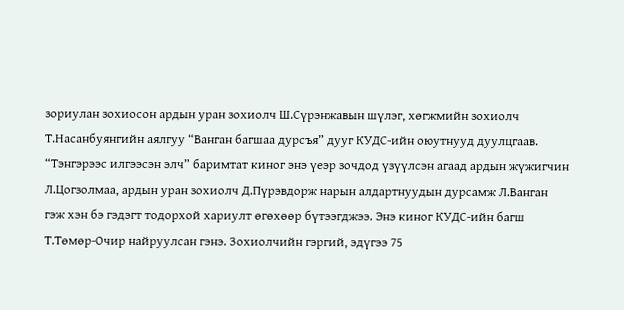зориулан зохиосон ардын уран зохиолч Ш.Сүрэнжавын шүлэг, хөгжмийн зохиолч Т.Насанбуянгийн аялгуу “Ванган багшаа дурсъя” дууг КУДС-ийн оюутнууд дуулцгаав. “Тэнгэрээс илгээсэн элч” баримтат киног энэ үеэр зочдод үзүүлсэн агаад ардын жүжигчин Л.Цогзолмаа, ардын уран зохиолч Д.Пүрэвдорж нарын алдартнуудын дурсамж Л.Ванган гэж хэн бэ гэдэгт тодорхой хариулт өгөхөөр бүтээгджээ. Энэ киног КУДС-ийн багш Т.Төмөр-Очир найруулсан гэнэ. Зохиолчийн гэргий, эдүгээ 75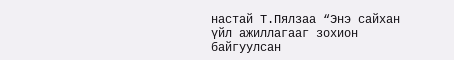настай Т.Пялзаа “Энэ сайхан үйл ажиллагааг зохион байгуулсан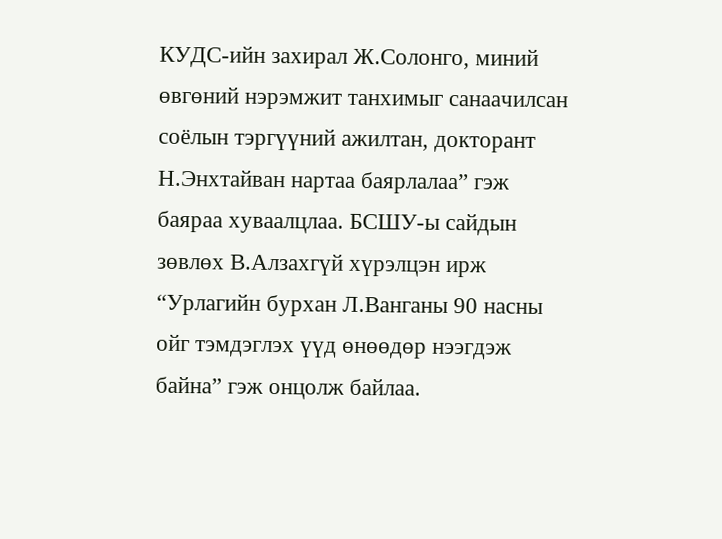КУДС-ийн захирал Ж.Солонго, миний өвгөний нэрэмжит танхимыг санаачилсан соёлын тэргүүний ажилтан, докторант Н.Энхтайван нартаа баярлалаа” гэж баяраа хуваалцлаа. БСШУ-ы сайдын зөвлөх В.Алзахгүй хүрэлцэн ирж “Урлагийн бурхан Л.Ванганы 90 насны ойг тэмдэглэх үүд өнөөдөр нээгдэж байна” гэж онцолж байлаа.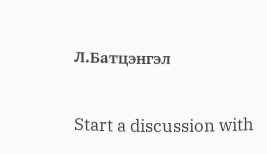Л.Батцэнгэл

Start a discussion with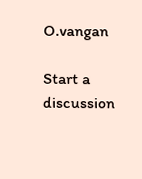O.vangan

Start a discussion